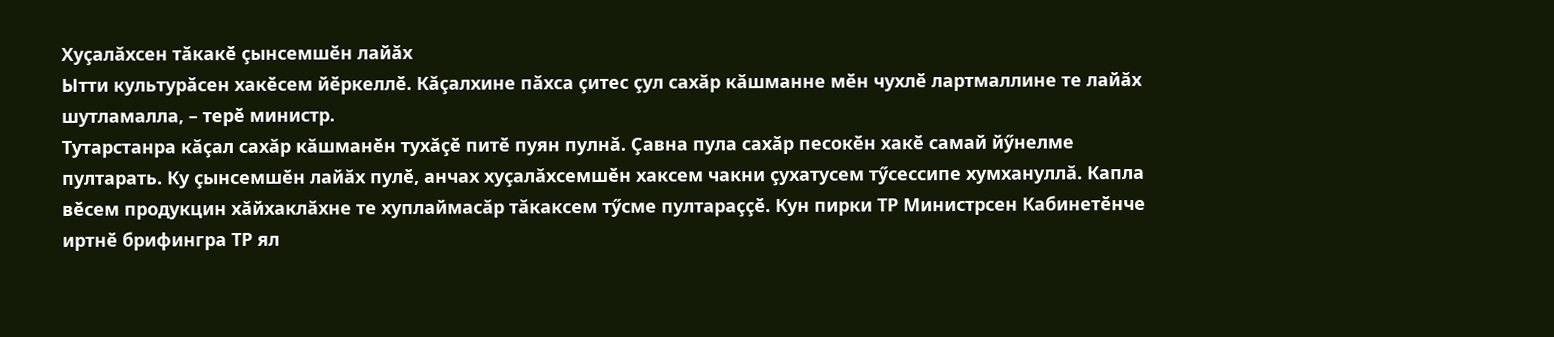Хуçалăхсен тăкакӗ çынсемшӗн лайăх
Ытти культурăсен хакӗсем йӗркеллӗ. Кăçалхине пăхса çитес çул сахăр кăшманне мӗн чухлӗ лартмаллине те лайăх шутламалла, – терӗ министр.
Тутарстанра кăçал сахăр кăшманӗн тухăçӗ питӗ пуян пулнă. Çавна пула сахăр песокӗн хакӗ самай йӳнелме пултарать. Ку çынсемшӗн лайăх пулӗ, анчах хуçалăхсемшӗн хаксем чакни çухатусем тӳсессипе хумхануллă. Капла вӗсем продукцин хăйхаклăхне те хуплаймасăр тăкаксем тӳсме пултараççӗ. Кун пирки ТР Министрсен Кабинетӗнче иртнӗ брифингра ТР ял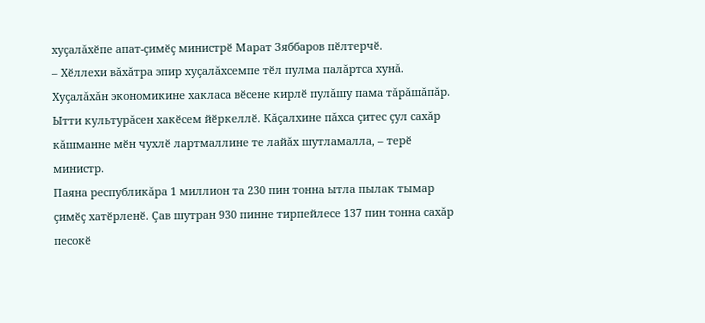хуçалăхӗпе апат-çимӗç министрӗ Марат Зяббаров пӗлтерчӗ.
– Хӗллехи вăхăтра эпир хуçалăхсемпе тӗл пулма палăртса хунă. Хуçалăхăн экономикине хакласа вӗсене кирлӗ пулăшу пама тăрăшăпăр. Ытти культурăсен хакӗсем йӗркеллӗ. Кăçалхине пăхса çитес çул сахăр кăшманне мӗн чухлӗ лартмаллине те лайăх шутламалла, – терӗ министр.
Паяна республикăра 1 миллион та 230 пин тонна ытла пылак тымар çимӗç хатӗрленӗ. Çав шутран 930 пинне тирпейлесе 137 пин тонна сахăр песокӗ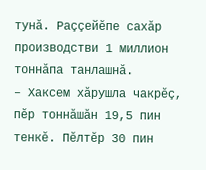тунă. Раççейӗпе сахăр производстви 1 миллион тоннăпа танлашнă.
– Хаксем хăрушла чакрӗç, пӗр тоннăшăн 19,5 пин тенкӗ. Пӗлтӗр 30 пин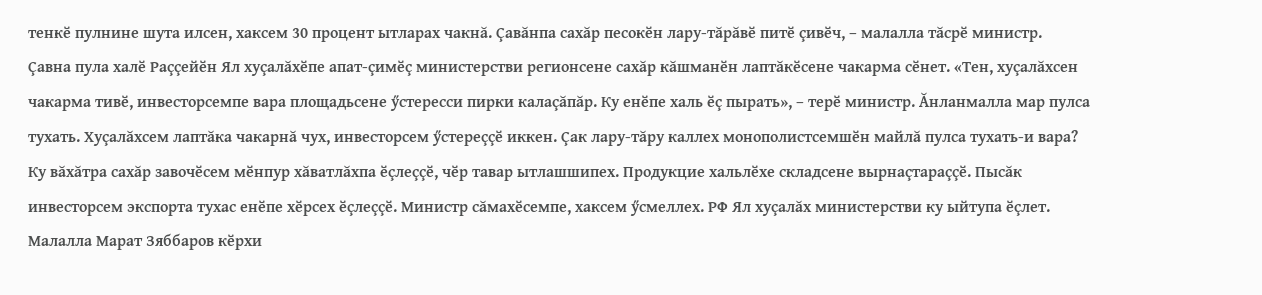тенкӗ пулнине шута илсен, хаксем 30 процент ытларах чакнă. Çавăнпа сахăр песокӗн лару-тăрăвӗ питӗ çивӗч, – малалла тăсрӗ министр.
Çавна пула халӗ Раççейӗн Ял хуçалăхӗпе апат-çимӗç министерстви регионсене сахăр кăшманӗн лаптăкӗсене чакарма сӗнет. «Тен, хуçалăхсен чакарма тивӗ, инвесторсемпе вара площадьсене ӳстересси пирки калаçăпăр. Ку енӗпе халь ӗç пырать», – терӗ министр. Ăнланмалла мар пулса тухать. Хуçалăхсем лаптăка чакарнă чух, инвесторсем ӳстереççӗ иккен. Çак лару-тăру каллех монополистсемшӗн майлă пулса тухать-и вара?
Ку вăхăтра сахăр завочӗсем мӗнпур хăватлăхпа ӗçлеççӗ, чӗр тавар ытлашшипех. Продукцие хальлӗхе складсене вырнаçтараççӗ. Пысăк инвесторсем экспорта тухас енӗпе хӗрсех ӗçлеççӗ. Министр сăмахӗсемпе, хаксем ӳсмеллех. РФ Ял хуçалăх министерстви ку ыйтупа ӗçлет.
Малалла Марат Зяббаров кӗрхи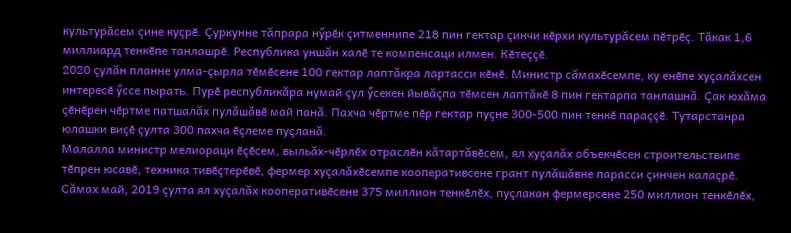культурăсем çине куçрӗ. Çуркунне тăпрара нӳрӗк çитменнипе 218 пин гектар çинчи кӗрхи культурăсем пӗтрӗç. Тăкак 1,6 миллиард тенкӗпе танлашрӗ. Республика уншăн халӗ те компенсаци илмен. Кӗтеççӗ.
2020 çулăн планне улма-çырла тӗмӗсене 100 гектар лаптăкра лартасси кӗнӗ. Министр сăмахӗсемпе, ку енӗпе хуçалăхсен интересӗ ӳссе пырать. Пурӗ республикăра нумай çул ӳсекен йывăçпа тӗмсен лаптăкӗ 8 пин гектарпа танлашнă. Çак юхăма çӗнӗрен чӗртме патшалăх пулăшăвӗ май панă. Пахча чӗртме пӗр гектар пуçне 300-500 пин тенкӗ параççӗ. Тутарстанра юлашки виçӗ çулта 300 пахча ӗçлеме пуçланă.
Малалла министр мелиораци ӗçӗсем, выльăх-чӗрлӗх отраслӗн кăтартăвӗсем, ял хуçалăх объекчӗсен строительствипе тӗпрен юсавӗ, техника тивӗçтерӗвӗ, фермер хуçалăхӗсемпе кооперативсене грант пулăшăвне парасси çинчен калаçрӗ. Сăмах май, 2019 çулта ял хуçалăх кооперативӗсене 375 миллион тенкӗлӗх, пуçлакан фермерсене 250 миллион тенкӗлӗх,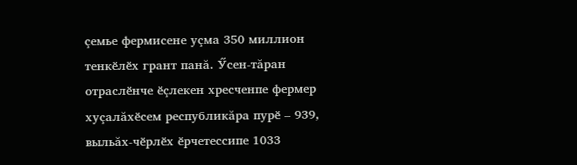çемье фермисене уçма 350 миллион тенкӗлӗх грант панă. Ӳсен-тăран отраслӗнче ӗçлекен хресченпе фермер хуçалăхӗсем республикăра пурӗ – 939, выльăх-чӗрлӗх ӗрчетессипе 1033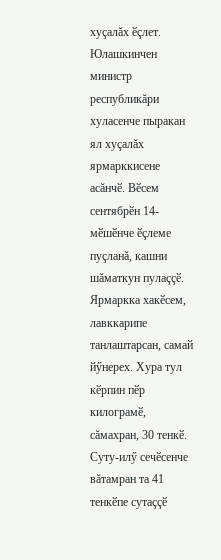хуçалăх ӗçлет.
Юлашкинчен министр республикăри хуласенче пыракан ял хуçалăх ярмарккисене асăнчӗ. Вӗсем сентябрӗн 14-мӗшӗнче ӗçлеме пуçланă, кашни шăматкун пулаççӗ. Ярмаркка хакӗсем, лавккарипе танлаштарсан, самай йӳнерех. Хура тул кӗрпин пӗр килограмӗ, сăмахран, 30 тенкӗ. Суту-илӳ сечӗсенче вăтамран та 41 тенкӗпе сутаççӗ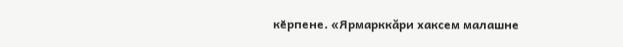кӗрпене. «Ярмарккăри хаксем малашне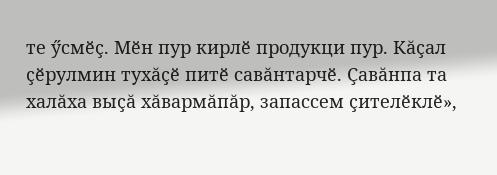те ӳсмӗç. Мӗн пур кирлӗ продукци пур. Кăçал çӗрулмин тухăçӗ питӗ савăнтарчӗ. Çавăнпа та халăха выçă хăвармăпăр, запассем çителӗклӗ»,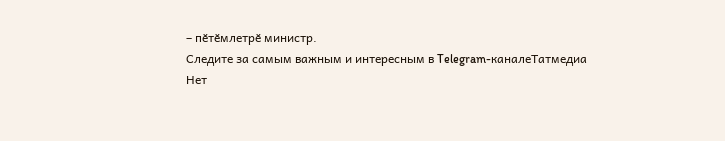– пӗтӗмлетрӗ министр.
Следите за самым важным и интересным в Telegram-каналеТатмедиа
Нет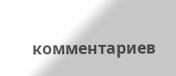комментариев